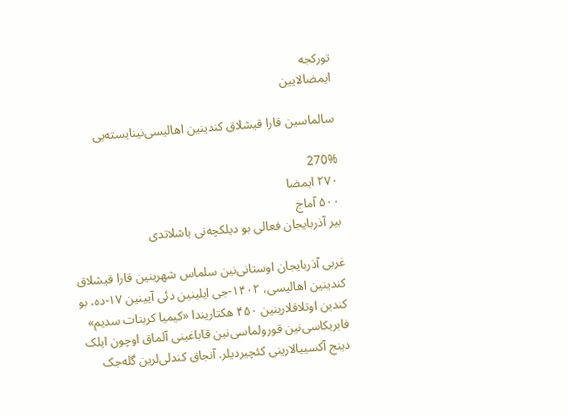تورکجه
ایمضالایین

سالماسین قارا قیشلاق کندینین اهالیسی‌نینایسته‌یی

270%
۲۷۰ ایمضا
۵۰۰ آماج
بیر آذربایجان فعالی بو دیلکچه‌نی باشلاتدی

غربی آذربایجان اوستانی‌نین سلماس شهرینین قارا قیشلاق کندینین اهالیسی، ۱۴۰۲-جی ایلینین دئی آیینین ۱۷-ده، بو کندین اوتلاقلارینین ۴۵۰ هکتاریندا «کیمیا کربنات سدیم» فابریکاسی‌نین قورولماسی‌نین قاباغینی آلماق اوچون ایلک دینج آکسییالارینی کئچیردیلر. آنجاق کندلی‌لرین گله‌جک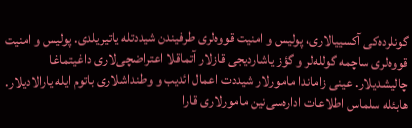گونلرده‌کی آکسییالاری، پولیس و امنیت قووه‌لری طرفیندن شیددتله یاتیریلدی. پولیس و امنیت قووه‌لری ساچمه گولله‌‌لر و گؤز یاشاردیجی قازلار آتماقلا اعتراضچی‌لاری داغیتماغا چالیشدیلار. عینی زاماندا مامورلار شیددت اعمال ائدیب و وطنداشلاری باتوم ایله یارالادیلار. هابئله سلماس اطلاعات اداره‌سی‌نین مامورلاری قارا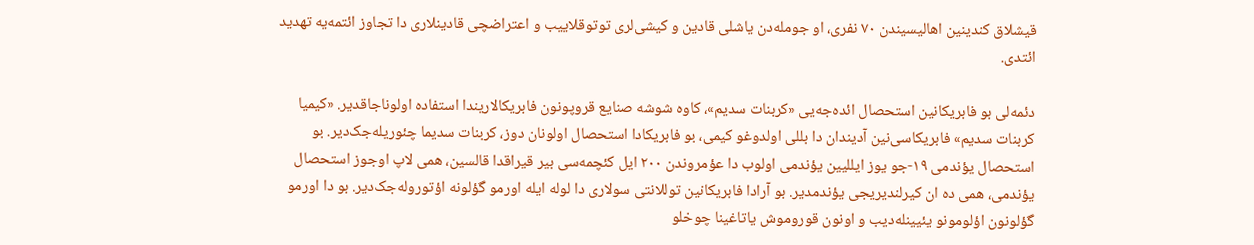قیشلاق کندینین اهالیسیندن ۷۰ نفری، او جومله‌دن یاشلی قادین و کیشی‌لری توتوقلاییب و اعتراضچی قادینلاری دا تجاوز ائتمه‌یه تهدید ائتدی.

دئمه‌لی بو فابریکانین استحصال ائده‌جه‌یی «کربنات سدیم»، کاوه شوشه صنایع قروپونون فابریکالاریندا استفاده اولوناجاقدیر. «کیمیا کربنات سدیم» فابریکاسی‌نین آدیندان دا بللی اولدوغو کیمی، بو فابریکادا استحصال اولونان دوز، کربنات سدیما چئوریله‌جک‌دیر. بو استحصال یؤندمی ۱۹-جو یوز ایللیین یؤندمی اولوب دا عؤمروندن ۲۰۰ ایل کئچمه‌سی بیر قیراقدا قالسین، همی لاپ اوجوز استحصال یؤندمی، همی ده ان کیرلندیریجی یؤندمدیر. بو آرادا فابریکانین توللانتی سولاری دا لوله ایله اورمو گؤلونه اؤتوروله‌جک‌دیر. بو دا اورمو گؤلونون اؤلومونو یئیینله‌دیب و اونون قوروموش یاتاغینا چوخلو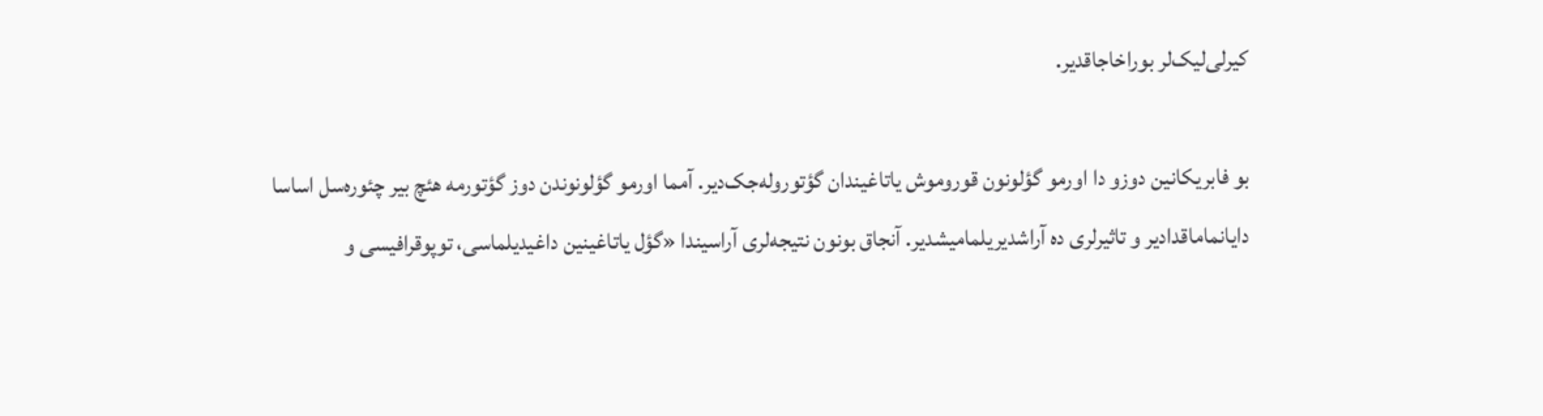کیرلی‌لیک‌‌لر بوراخاجاقدیر.

بو فابریکانین دوزو دا اورمو گؤلونون قوروموش یاتاغیندان گؤتوروله‌جک‌دیر. آمما اورمو گؤلونوندن دوز گؤتورمه هئچ بیر چئوره‌سل اساسا دایانماماقدادیر و تاثیرلری ده آراشدیریلمامیشدیر. آنجاق بونون نتیجه‌لری آراسیندا «گؤل یاتاغینین داغیدیلماسی، توپوقرافیسی‌ و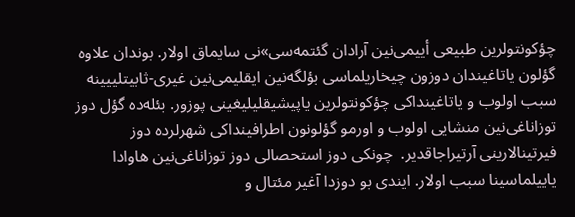چؤکونتولرین طبیعی أییمی‌نین آرادان گئتمه‌سی»نی سایماق اولار. بوندان علاوه گؤلون یاتاغیندان دوزون چیخاریلماسی بؤلگه‌نین ایقلیمی‌نین غیری-ثابیتلییینه سبب اولوب و یاتاغینداکی چؤکونتولرین یاپیشیقلیلیغینی پوزور. بئله‌ده گؤل دوز توزاناغی‌نین منشایی اولوب و اورمو گؤلونون اطرافینداکی شهرلرده دوز فیرتینالارینی آرتیراجاقدیر.  چونکی دوز استحصالی دوز توزاناغی‌نین هاوادا یاییلماسینا سبب اولار. ایندی بو دوزدا آغیر مئتال و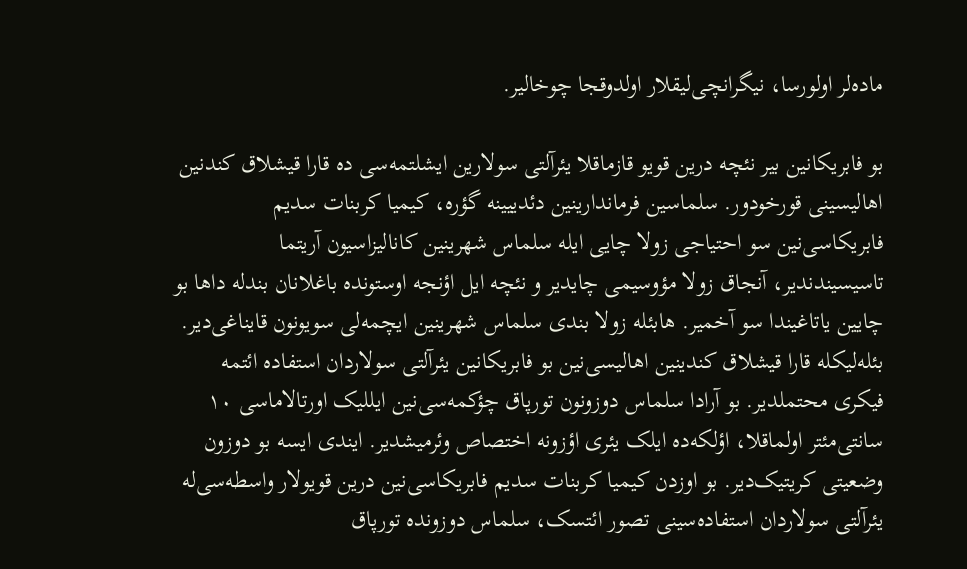ماده‌لر اولورسا، نیگرانچی‌لیقلار اولدوقجا چوخالیر.

بو فابریکانین بیر نئچه درین قویو قازماقلا یئرآلتی سولارین ایشلتمه‌سی ده قارا قیشلاق کندنین اهالیسینی قورخودور. سلماسین فرماندارینین دئدییینه گؤره، کیمیا کربنات سدیم فابریکاسی‌نین سو احتیاجی زولا چایی ایله سلماس شهرینین کانالیزاسیون آریتما تاسیسیندندیر، آنجاق زولا مؤوسیمی چایدیر و نئچه ایل اؤنجه اوستونده باغلانان بندله داها بو چایین یاتاغیندا سو آخمیر. هابئله زولا بندی سلماس شهرینین ایچمه‌لی سویونون قایناغی‌دیر. بئله‌لیکله قارا قیشلاق کندینین اهالیسی‌نین بو فابریکانین یئرآلتی سولاردان استفاده ائتمه‌ فیکری محتملدیر. بو آرادا سلماس دوزونون تورپاق چؤکمه‌سی‌نین ایللیک اورتالاماسی ۱۰ سانتی‌مئتر اولماقلا، اؤلکه‌ده ایلک یئری اؤزونه اختصاص وئرمیشدیر. ایندی ایسه بو دوزون وضعیتی کریتیک‌دیر. بو اوزدن کیمیا کربنات سدیم فابریکاسی‌نین درین قویولار واسطه‌سی‌له یئرآلتی سولاردان استفاده‌سینی تصور ائتسک، سلماس دوزونده تورپاق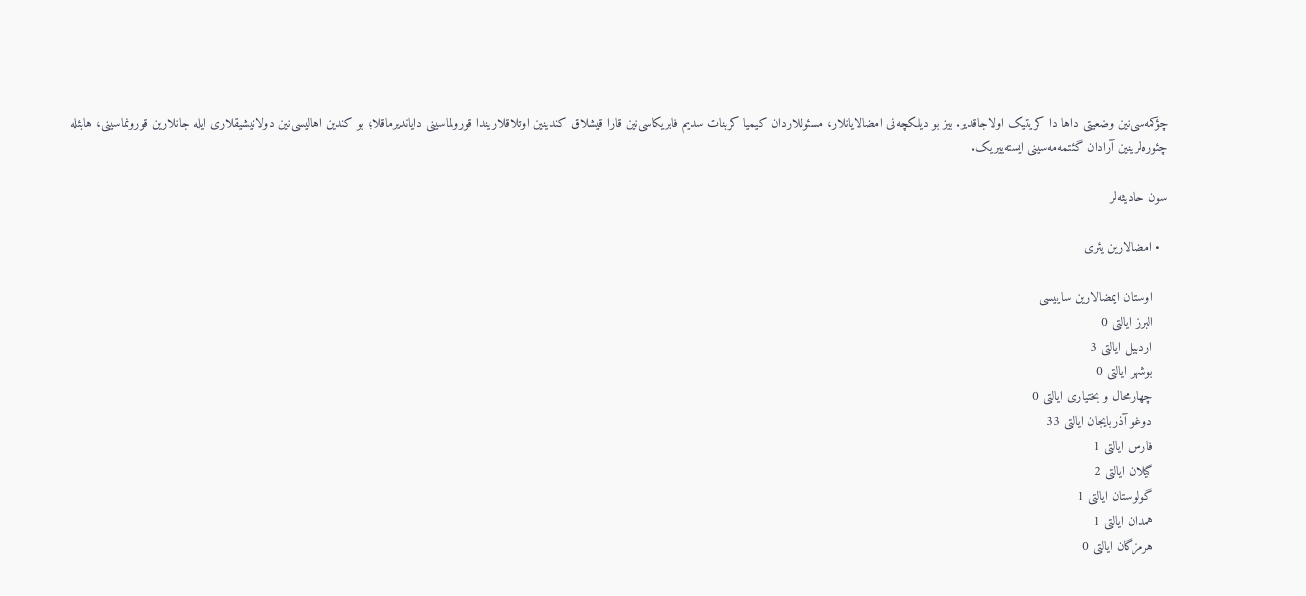چؤکمه‌سی‌نین وضعیتی داها دا کریتیک اولاجاقدیر. بیز بو دیلکچه‌نی امضالایانلار، مسئوللاردان کیمیا کربنات سدیم فابریکاسی‌نین قارا قیشلاق کندینین اوتلاقلاریندا قورولماسینی دایاندیرماقلا؛ بو کندین اهالیسی‌نین دولانیشیقلاری ایله جانلارین قورونماسینی، هابئله چئوره‌لرینین آرادان گئتمه‌مه‌سینی ایسته‌ییریک.

سون حادیثه‌لر

  • امضالارین یئری

    اوستان ایمضالارین ساییسی
    البرز ایالتی 0
    اردبیل ایالتی 3
    بوشهر ایالتی 0
    چهارمحال و بختیاری ایالتی 0
    دوغو آذربایجان ایالتی 33
    فارس ایالتی 1
    گیلان ایالتی 2
    گولوستان ایالتی 1
    همدان ایالتی 1
    هرمزگان ایالتی 0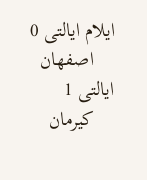ایلام ایالتی 0
    اصفهان ایالتی 1
    کیرمان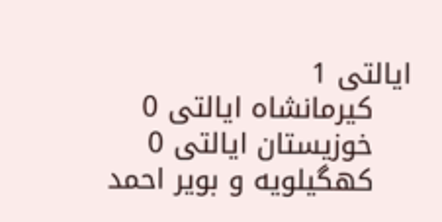ایالتی 1
    کیرمانشاه ایالتی 0
    خوزیستان ایالتی 0
    کهگیلویه و بویر احمد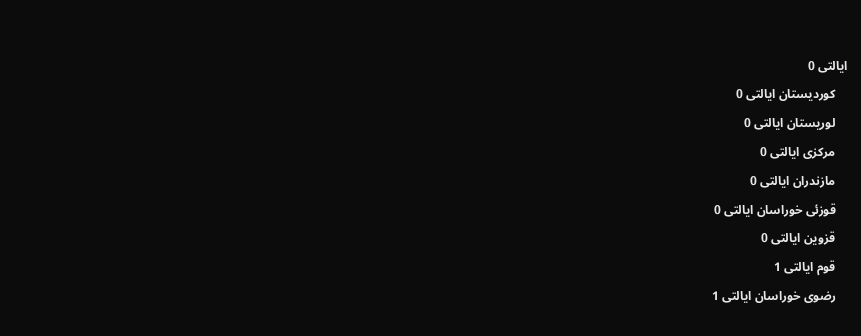ایالتی 0
    کوردیستان ایالتی 0
    لوریستان ایالتی 0
    مرکزی ایالتی 0
    مازندران ایالتی 0
    قوزئی خوراسان ایالتی 0
    قزوین ایالتی 0
    قوم ایالتی 1
    رضوی خوراسان ایالتی 1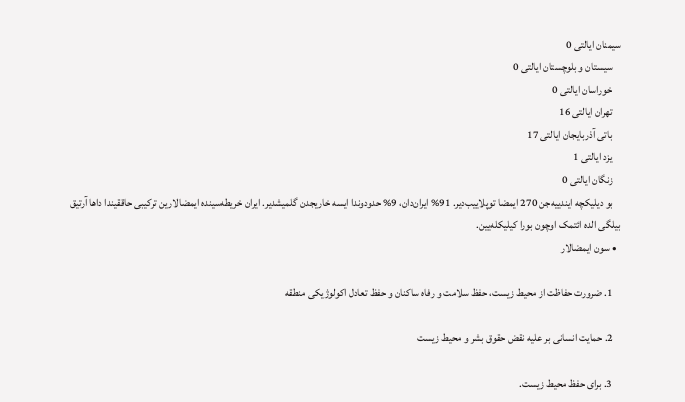سیمنان ایالتی 0
    سیستان و بلوچستان ایالتی 0
    خوراسان ایالتی 0
    تهران ایالتی 16
    باتی آذربایجان ایالتی 17
    یزد ایالتی 1
    زنگان ایالتی 0
    بو دیلیکچه ایندییه‌جن 270 ایمضا توپلاییب‌دیر. 91% ایران‌دان، 9% حدودوندا ایسه خاریجدن گلمیشدیر. ایران خریطه‌سینده ایمضالارین ترکیبی حاققیندا داها آرتیق بیلگی الده ائتمک اوچون بورا کیلیکله‌یین.
  • سون ایمضالار

    1. ضرورت حفاظت از محیط زیست، حفظ سلامت و رفاه ساکنان و حفظ تعادل اکولوژیکی منطقه

    2. حمایت انسانی بر علیه نقض حقوق بشر و محیط زیست

    3. برای حفظ محیط زیست.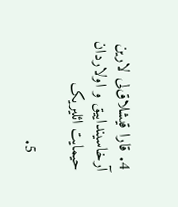4. قارا قیشلاق‌لی لارین آرخاسینداییق و اولاردان حیمایت ائلیریک

    5.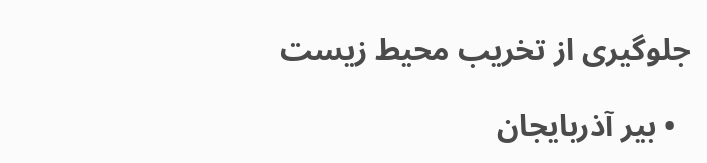جلوگیری از تخریب محیط زیست

  • بیر آذربایجان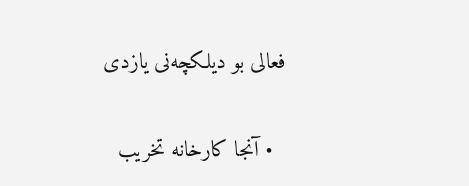فعالی بو دیلکچه‌نی یازدی

  • آنجا کارخانه تخریب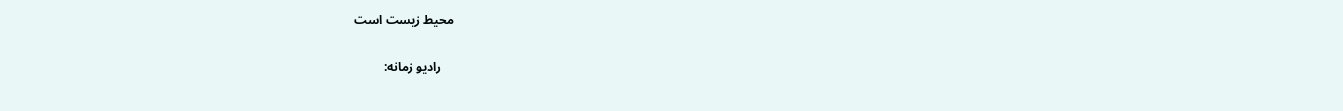محیط زیست است

    رادیو زمانه: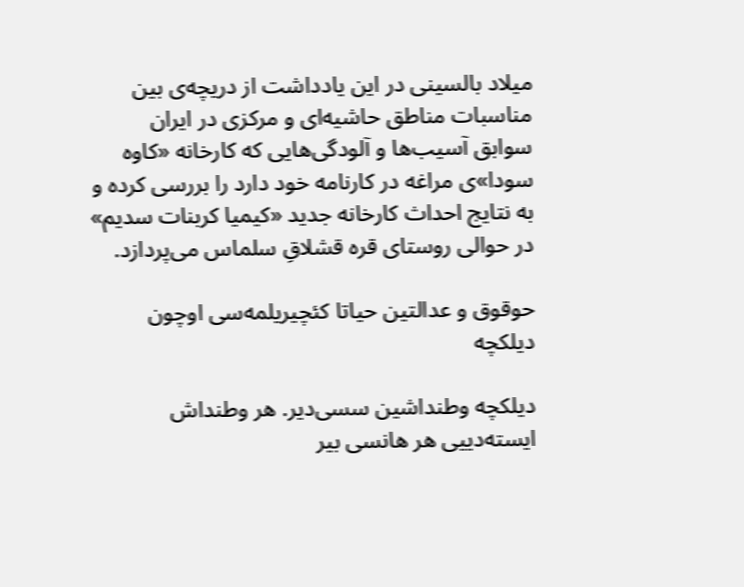میلاد بالسینی در این یادداشت از دریچه‌ی بین مناسبات مناطق حاشیه‌ای و مرکزی در ایران سوابق آسیب‌ها و آلودگی‌هایی که کارخانه «کاوه سودا»ی مراغه در کارنامه خود دارد را بررسی کرده و به نتایج احداث کارخانه جدید «کیمیا کربنات سدیم» در حوالی روستای قره قشلاقِ سلماس می‌پردازد.

حوقوق و عدالتین حیاتا کئچیریلمه‌سی اوچون دیلکچه

دیلکچه وطنداشین سسی‌دیر. هر وطنداش ایسته‌دییی هر هانسی بیر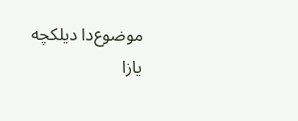موضوع‌دا دیلکچه یازا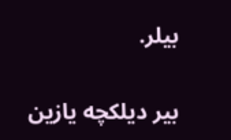بیلر.

بیر دیلکچه یازین